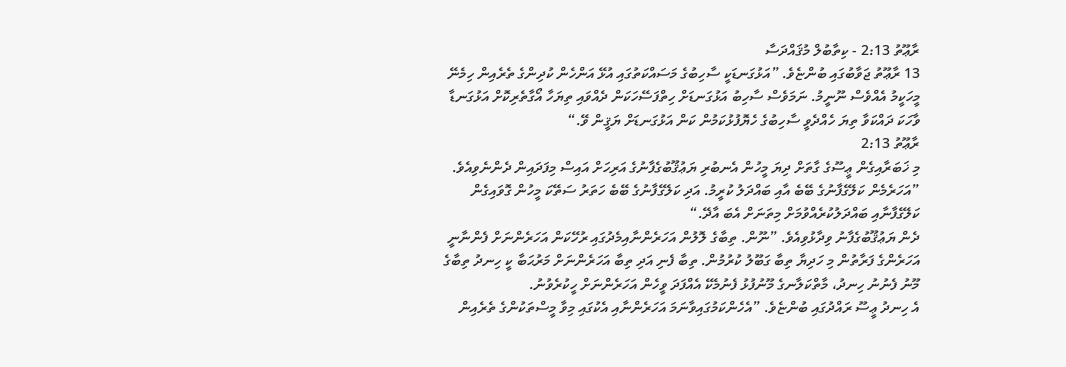ރާޢޫތު 2:13 - ކިތާބުލް މުޤައްދަސާ
13 ރާޢޫތު ޖަވާބުގައި ބުންޏެވެ. ”އަޅުގަނޑަކީ ސާހިބުގެ މަސައްކަތުގައި އުޅޭ އަންހެން ކުދިންގެ ތެރެއިން ހިމެނޭ މީހަކީމު އެއްވެސް ނޫނީމު. ނަމަވެސް ސާހިބު އަޅުގަނޑަށް ހިތްފަސޭހަކަން ދެއްވައި ތިޔަހާ އޯގާތެރިކޮށް އަޅުގަނޑާ ވާހަކަ ދައްކަވާ ތިޔަ ހެއްދެވީ ސާހިބުގެ ހެޔޮފުޅުކަމުން ކަން އަޅުގަނޑަށް ޔަޤީން ވޭ.“
ރާޢޫތު 2:13
މި ޚަބަރާއިގެން ޢީސޫގެ ގާތަށް ދިޔަ މީހުން އެނބުރި ޔަޢުޤޫބުގެފާނުގެ އަރިހަށް އައިސް މިފަދައިން ދެންނެވިއެވެ. ”އަހަރެމެން ކަލޭގެފާނުގެ ބޭބެ އާއި ބައްދަލު ކުރީމު. އަދި ކަލޭގެފާނުގެ ބޭބެ ހަތަރު ސަތޭކަ މީހުން ގޮވައިގެން ކަލޭގެފާނާއި ބައްދަލުކުރެއްވުމަށް މިތަނަށް އެބަ އާދޭ.“
ދެން ޔަޢުޤޫބުގެފާނު ވިދާޅުވިއެވެ. ”ނޫން. ތިބާގެ ލޮލުން އަހަރެންނާއިމެދުގައި ރުހޭކަން އަހަރެންނަށް ފެންނާނީ އަހަރެންގެ ފަރާތުން މި ހަދިޔާ ތިބާ ގަބޫލު ކުރުމުން. ތިބާ ފެނި އަދި ތިބާ އަހަރެންނަށް މަރުޙަބާ ކީ ހިނދު ތިބާގެ މޫނު ފެނުނު ހިނދު، މާތްކަލާނގެ މޫނުފުޅު ފެނުމެކޭ އެއްފަދަ ވީހެން އަހަރެންނަށް ހީކުރެވުނު.
އެ ހިނދު ޢީސޫ ރައްދުގައި ބުންޏެވެ. ”އެހެންކަމުގައިވާނަމަ އަހަރެންނާއި އެކުގައި މިވާ މީސްތަކުންގެ ތެރެއިން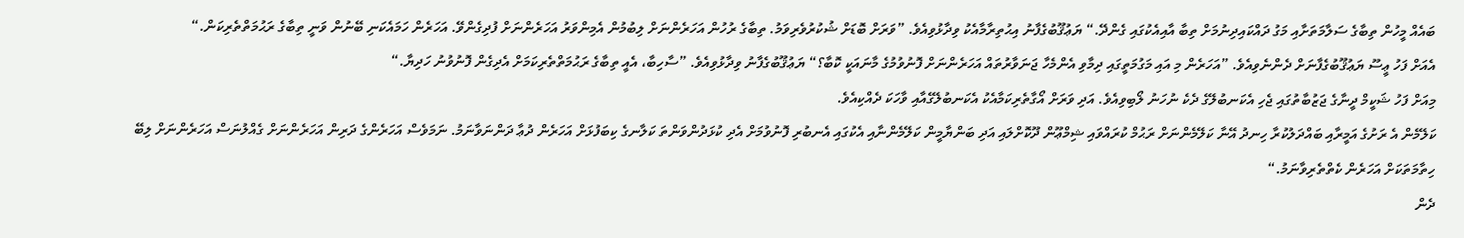ބައެއް މީހުން ތިބާގެ ސަލާމަތަށާއި މަގު ދައްކައިދިނުމަށް ތިބާ އާއިއެކުގައި ގެންދޭ.“ ޔަޢުޤޫބުގެފާނު އިޙުތިރާމާއެކު ވިދާޅުވިއެވެ. ”ވަރަށް ބޮޑަށް ޝުކުރުވެރިވަމު. ތިބާގެ ރުހުން އަހަރެންނަށް ލިބުމުން އެމިންވަރު އަހަރެންނަށް ފުދިގެންވޭ. އަހަރެން ހަމައެކަނި ބޭނުން ވަނީ ތިބާގެ ރަޙުމަތްތެރިކަން.“
އެއަށް ފަހު ޢީސޫ ޔަޢުޤޫބުގެފާނަށް ދެންނެވިއެވެ. ”އަހަރެން މި އައި މަގުމަތީގައި ދިމާވި އެންމެހާ ޖަނަވާރުތައް އަހަރެންނަށް ފޮނުވުމުގެ މާނައަކީ ކޮބާ؟“ ޔަޢުޤޫބުގެފާނު ވިދާޅުވިއެވެ. ”ސާހިބާ، އެއީ ތިބާގެ ރަޙުމަތްތެރިކަމަށް އެދިގެން ފޮނުވުނު ހަދިޔާ.“
މިއަށް ފަހު ޝަކީމް ދީނާގެ ޖަޒުބާތުގައި ޖެހި އެކަނބުލޭގެ ދެކެ ނުހަނު ލޯބިވިއެވެ. އަދި ވަރަށް އޯގާތެރިކަމާއެކު އެކަނބުލޭގެއާއި ވާހަކަ ދެއްކިއެވެ.
ކަލޭމެން އެ ރަށުގެ އަމީރާއި ބައްދަލުކުރާ ހިނދު އޭނާ ކަލޭމެންނަށް ރަޙުމް ކުރައްވައި ޝިމްޢޫން ދޫކޮށްލައި އަދި ބަންޔާމީން ކަލޭމެންނާއި އެކުގައި އެނބުރި ފޮނުވުމަށް އެދި ކުޅަދުންވަންތަ ކަލާނގެ ކިބަފުޅަށް އަހަރެން ދުޢާ ދަންނަވާނަމު. ނަމަވެސް އަހަރެންގެ ދަރިން އަހަރެންނަށް ގެއްލުނަސް އަހަރެންނަށް ލިބޭ ހިތާމަތަކަށް އަހަރެން ކެތްތެރިވާނަމު.“
ދެން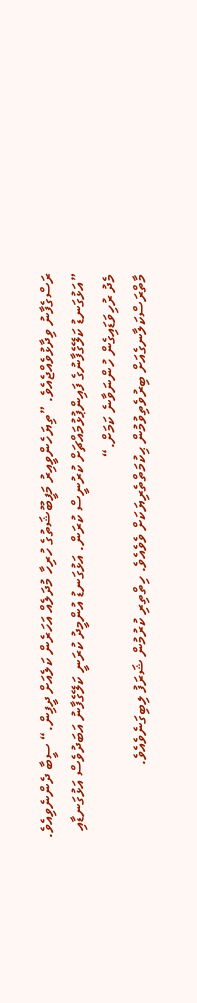ރަސްގެފާނު ވިދާޅުވެއްޖެއެވެ. ”ތިޔަހެންވީއިރު މަފީބޫޝަތުގެ ހުރިހާ މުދަލެއް އަހަރެން ކަލެއަށް ދީފިން.“ ސީބާ ދެންނެވިއެވެ. ”އަޅުގަނޑު ކަލޭގެފާނުގެ ފައިންޕުޅުމައްޗަށް ކުރުނީސް ކުރަން. އަޅުގަނޑު އުންމީދު ކުރަނީ ކަލޭގެފާނު އަބަދުވެސް އަޅުގަނޑާއި މެދު ރުހިވަޑައިގެން ހުންނަވާނެ ކަމަށް.“
މާތްރަސްކަލާނގެއަށް ބިރުވެތިވުމުން ޙިކުމަތްތެރިޔަކަށް ވެވެއެވެ. ހިތްތިރި ކުރުމުން ޝަރަފު ލިބިގަނެވެއެވެ.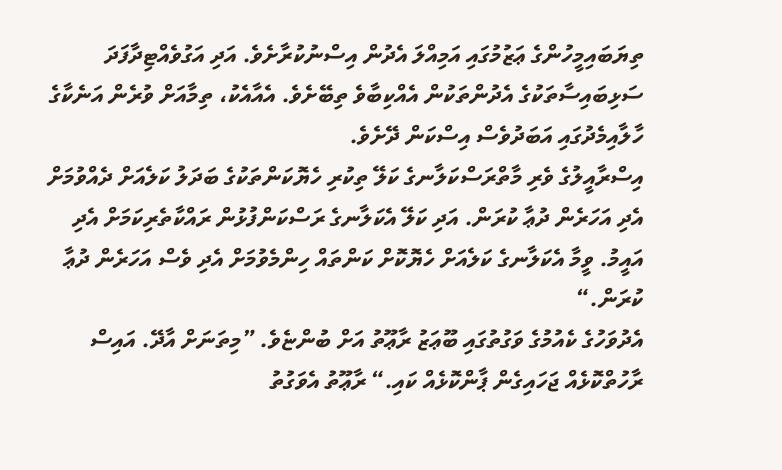ތިޔަބައިމީހުންގެ ޢަޒުމުގައި އަމިއްލަ އެދުން އިސްނުކުރާށެވެ. އަދި އަގުވެއްޓިދާފަދަ ސަޅިބައިސާތަކުގެ އެދުންތަކުން އެއްކިބާވެ ތިބޭށެވެ. އެއާއެކު، ތިމާއަށް ވުރެން އަނެކާގެ ހާލާއިމެދުގައި އަބަދުވެސް އިސްކަން ދޭށެވެ.
އިސްރާއީލުގެ ވެރި މާތްރަސްކަލާނގެ ކަލޭ ތިކުރި ހެޔޮކަންތަކުގެ ބަދަލު ކަލެއަށް ދެއްވުމަށް އެދި އަހަރެން ދުޢާ ކުރަން. އަދި ކަލޭ އެކަލާނގެ ރަސްކަންފުޅުން ރައްކާތެރިކަމަށް އެދި އައީމު. ވީމާ އެކަލާނގެ ކަލެއަށް ހެޔޮކޮށް ކަންތައް ހިންމެވުމަށް އެދި ވެސް އަހަރެން ދުޢާ ކުރަން.“
އެދުވަހުގެ ކެއުމުގެ ވަގުތުގައި ބޫޢަޒު ރާޢޫތު އަށް ބުންޏެވެ. ”މިތަނަށް އާދޭ. އައިސް ރާހުތްކޮޅެއް ޖަހައިގެން ޕާންކޮޅެއް ކައި.“ ރާޢޫތު އެވަގުތު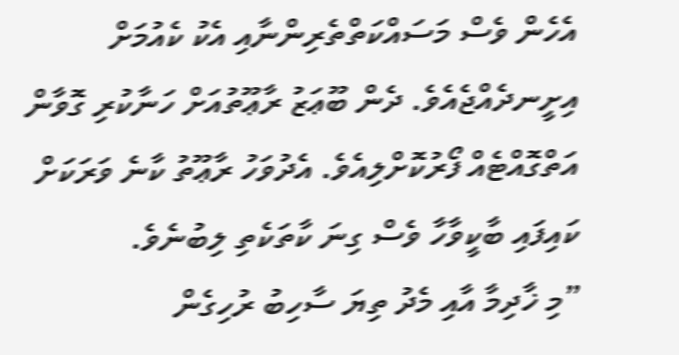އެހެން ވެސް މަސައްކަތްތެރިންނާއި އެކު ކެއުމަށް އިށީނދެއްޖެއެވެ. ދެން ބޫޢަޒު ރާޢޫތުއަށް ހަނާކުރި ގޮވާން އަތްގޮއްޓެއް ފޯރުކޮށްލިއެވެ. އެދުވަހު ރާޢޫތު ކާނެ ވަރަކަށް ކައިފައި ބާކީވާހާ ވެސް ގިނަ ކާތަކެތި ލިބުނެވެ.
”މި ޚާދިމާ އާއި މެދު ތިޔަ ސާހިބު ރުހިގެން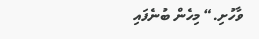ވާހުށި.“ މިހެން ބުނެފައި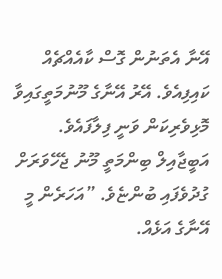އޭނާ އެތަނުން ގޮސް ކާއެއްޗެއް ކައިފިއެވެ. އޭރު އޭނާގެ މޫނުމަތީގައިވާ މޮޅިވެރިކަން ވަނީ ފިލާފައެވެ.
އަބީޖާއިލް ބިންމަތީ މޫނު ޖެހޭވަރަށް ގުދުވެފައި ބުންޏެވެ. ”އަހަރެން މީ އޭނާގެ އަޅެއް.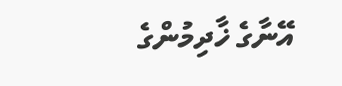އޭނާގެ ޚާދިމުންގެ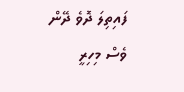ފައިތިލަ ދޮވެ ދޭން ވެސް މިހިރީ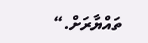ތައްޔާރަށް.“